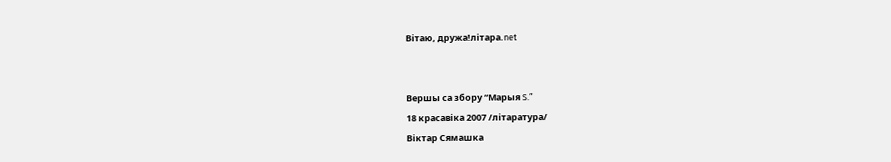Вiтаю, дружа!лiтaрa.net


Вершы са збору “Марыя S.”
18 красавiка 2007 /лiтаратура/
Віктар Сямашка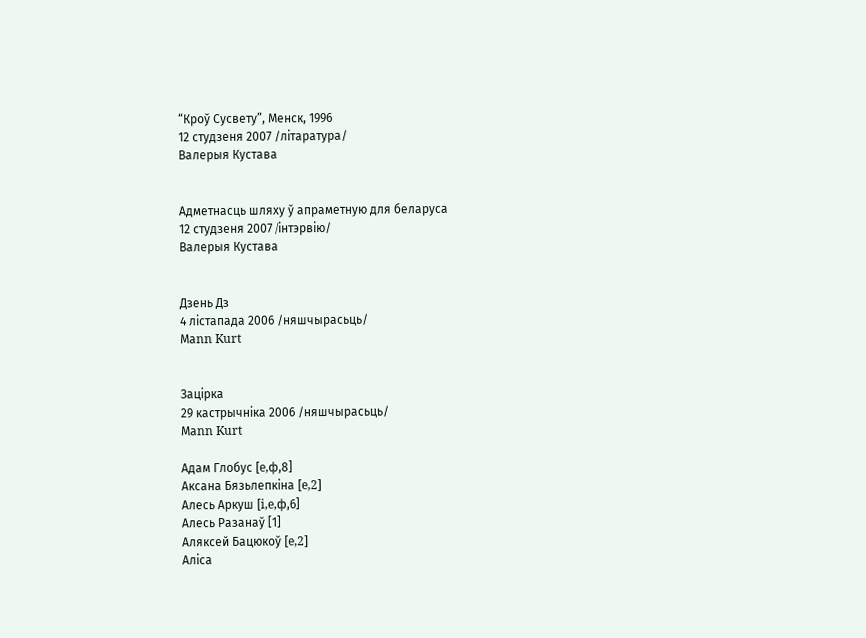“Кроў Сусвету”, Менск, 1996
12 студзеня 2007 /лiтаратура/
Валерыя Кустава


Адметнасць шляху ў апраметную для беларуса
12 студзеня 2007 /iнтэрвiю/
Валерыя Кустава


Дзень Дз
4 лiстапада 2006 /няшчырасьць/
Маnn Kurt


Зацірка
29 кастрычнiка 2006 /няшчырасьць/
Маnn Kurt

Адам Глобус [e,ф,8]
Аксана Бязьлепкіна [e,2]
Алесь Аркуш [i,e,ф,6]
Алесь Разанаў [1]
Аляксей Бацюкоў [e,2]
Аліса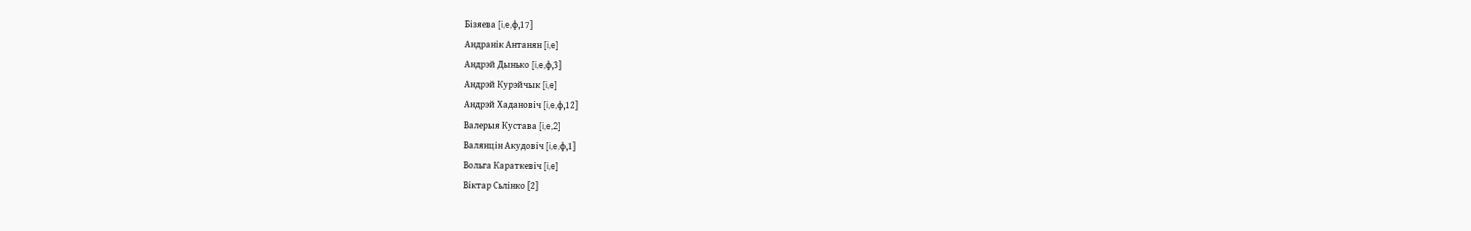Бізяева [i,e,ф,17]
Андранік Антанян [i,e]
Андрэй Дынько [i,e,ф,3]
Андрэй Курэйчык [i,e]
Андрэй Хадановіч [i,e,ф,12]
Валерыя Кустава [i,e,2]
Валянцiн Акудовiч [i,e,ф,1]
Вольга Караткевіч [i,e]
Віктар Сьлінко [2]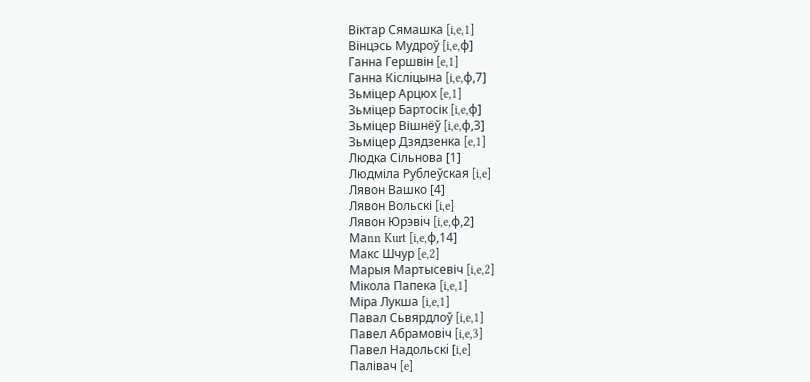Віктар Сямашка [i,e,1]
Вінцэсь Мудроў [i,e,ф]
Ганна Гершвін [e,1]
Ганна Кiслiцына [i,e,ф,7]
Зьміцер Арцюх [e,1]
Зьміцер Бартосік [i,e,ф]
Зьміцер Вішнёў [i,e,ф,3]
Зьміцер Дзядзенка [e,1]
Людка Сільнова [1]
Людміла Рублеўская [i,e]
Лявон Вашко [4]
Лявон Вольскі [i,e]
Лявон Юрэвiч [i,e,ф,2]
Маnn Kurt [i,e,ф,14]
Макс Шчур [e,2]
Марыя Мартысевіч [i,e,2]
Мікола Папека [i,e,1]
Міра Лукша [i,e,1]
Павал Сьвярдлоў [i,e,1]
Павел Абрамовiч [i,e,3]
Павел Надольскi [i,e]
Палівач [e]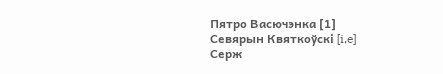Пятро Васючэнка [1]
Севярын Квяткоўскі [i,e]
Серж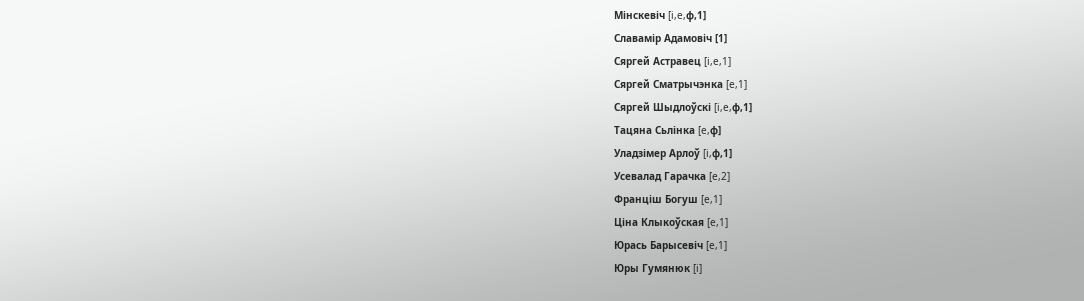Мiнскевiч [i,e,ф,1]
Славамір Адамовіч [1]
Сяргей Астравец [i,e,1]
Сяргей Сматрычэнка [e,1]
Сяргей Шыдлоўскі [i,e,ф,1]
Тацяна Сьлінка [e,ф]
Уладзімер Арлоў [i,ф,1]
Усевалад Гарачка [e,2]
Францiш Богуш [e,1]
Цiна Клыкоўская [e,1]
Юрась Барысевіч [e,1]
Юры Гумянюк [i]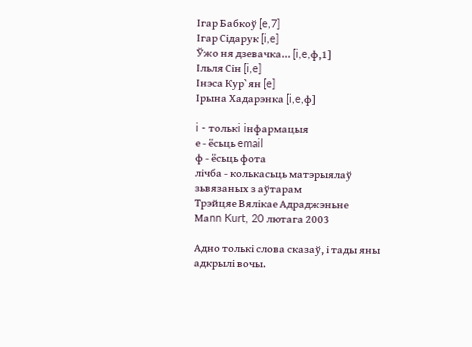Ігар Бабкоў [e,7]
Ігар Сiдарук [i,e]
Ўжо ня дзевачка... [i,e,ф,1]
Ільля Сін [i,e]
Інэса Кур`ян [e]
Ірына Хадарэнка [i,e,ф]

i - толькi iнфармацыя
е - ёсьць email
ф - ёсьць фота
лiчба - колькасьць матэрыялаў зьвязаных з аўтарам
Трэйцяе Вялікае Адраджэньне
Маnn Kurt, 20 лютага 2003

Адно толькі слова сказаў, і тады яны адкрылі вочы.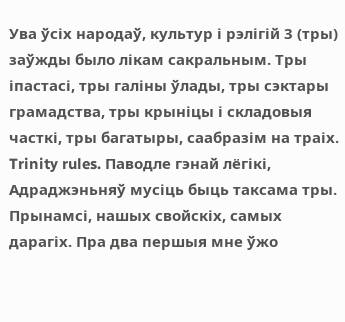Ува ўсіх народаў, культур і рэлігій 3 (тры) заўжды было лікам сакральным. Тры іпастасі, тры галіны ўлады, тры сэктары грамадства, тры крыніцы і складовыя часткі, тры багатыры, саабразім на траіх. Trinity rules. Паводле гэнай лёгікі, Адраджэньняў мусіць быць таксама тры. Прынамсі, нашых свойскіх, самых дарагіх. Пра два першыя мне ўжо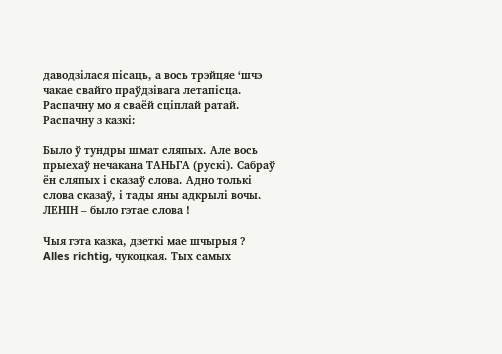даводзілася пісаць, а вось трэйцяе ‘шчэ чакае свайго праўдзівага летапісца. Распачну мо я сваёй сціплай ратай. Распачну з казкі:

Было ў тундры шмат сляпых. Але вось прыехаў нечакана ТАНЬГА (рускі). Сабраў ён сляпых і сказаў слова. Адно толькі слова сказаў, і тады яны адкрылі вочы. ЛЕНІН – было гэтае слова !

Чыя гэта казка, дзеткі мае шчырыя ? Alles richtig, чукоцкая. Тых самых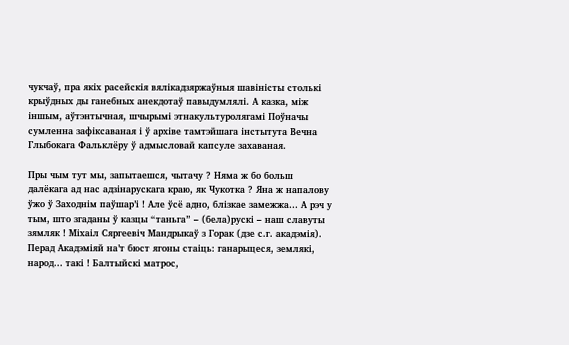чукчаў, пра якіх расейскія вялікадзяржаўныя шавіністы столькі крыўдных ды ганебных анекдотаў павыдумлялі. А казка, між іншым, аўтэнтычная, шчырымі этнакультуролягамі Поўначы сумленна зафіксаваная і ў архіве тамтэйшага інстытута Вечна Глыбокага Фальклёру ў адмысловай капсуле захаваная.

Пры чым тут мы, запытаешся, чытачу ? Няма ж бо больш далёкага ад нас адзінарускага краю, як Чукотка ? Яна ж напалову ўжо ў Заходнім паўшар’і ! Але ўсё адно, блізкае замежжа… А рэч у тым, што згаданы ў казцы “таньга” – (бела)рускі – наш славуты зямляк ! Міхаіл Сяргеевіч Мандрыкаў з Горак (дзе с.г. акадэмія). Перад Акадэміяй на’т бюст ягоны стаіць: ганарыцеся, землякі, народ… такі ! Балтыйскі матрос,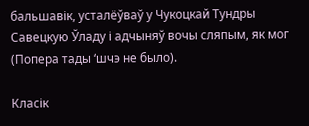бальшавік, усталёўваў у Чукоцкай Тундры Савецкую Ўладу і адчыняў вочы сляпым, як мог (Попера тады ‘шчэ не было).

Класік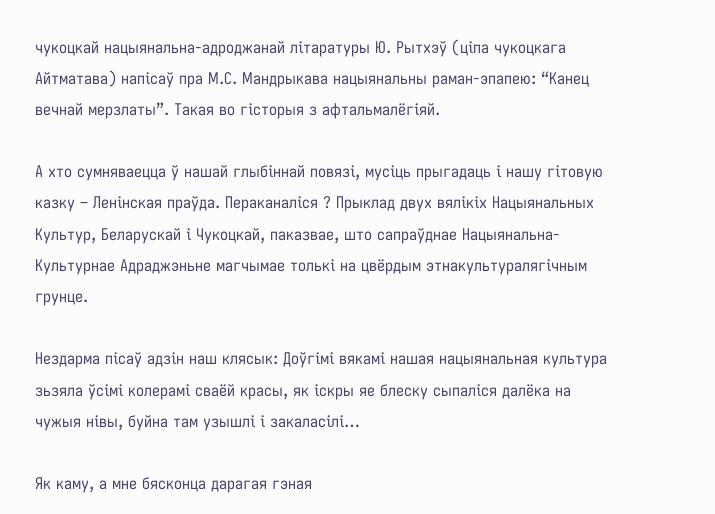чукоцкай нацыянальна-адроджанай літаратуры Ю. Рытхэў (ціпа чукоцкага Айтматава) напісаў пра М.С. Мандрыкава нацыянальны раман-эпапею: “Канец вечнай мерзлаты”. Такая во гісторыя з афтальмалёгіяй.

А хто сумняваецца ў нашай глыбіннай повязі, мусіць прыгадаць і нашу гітовую казку – Ленінская праўда. Пераканаліся ? Прыклад двух вялікіх Нацыянальных Культур, Беларускай і Чукоцкай, паказвае, што сапраўднае Нацыянальна-Культурнае Адраджэньне магчымае толькі на цвёрдым этнакультуралягічным грунце.

Нездарма пісаў адзін наш клясык: Доўгімі вякамі нашая нацыянальная культура зьзяла ўсімі колерамі сваёй красы, як іскры яе блеску сыпаліся далёка на чужыя нівы, буйна там узышлі і закаласілі…

Як каму, а мне бясконца дарагая гэная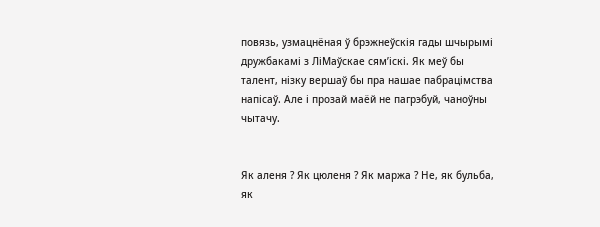повязь, узмацнёная ў брэжнеўскія гады шчырымі дружбакамі з ЛіМаўскае сям’іскі. Як меў бы талент, нізку вершаў бы пра нашае пабрацімства напісаў. Але і прозай маёй не пагрэбуй, чаноўны чытачу.


Як аленя ? Як цюленя ? Як маржа ? Не, як бульба, як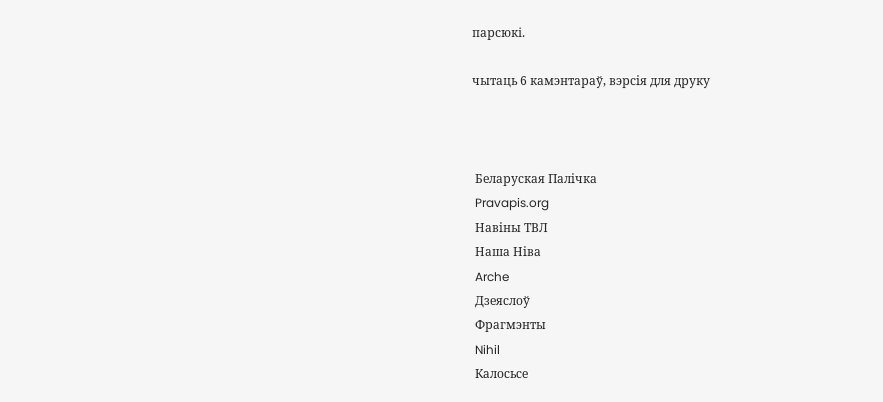парсюкі.

чытаць 6 камэнтараў, вэрсiя для друку



 Беларуская Палiчка
 Pravapis.org
 Навiны ТВЛ
 Наша Нiва
 Arche
 Дзеяслоў
 Фрагмэнты
 Nihil
 Калосьсе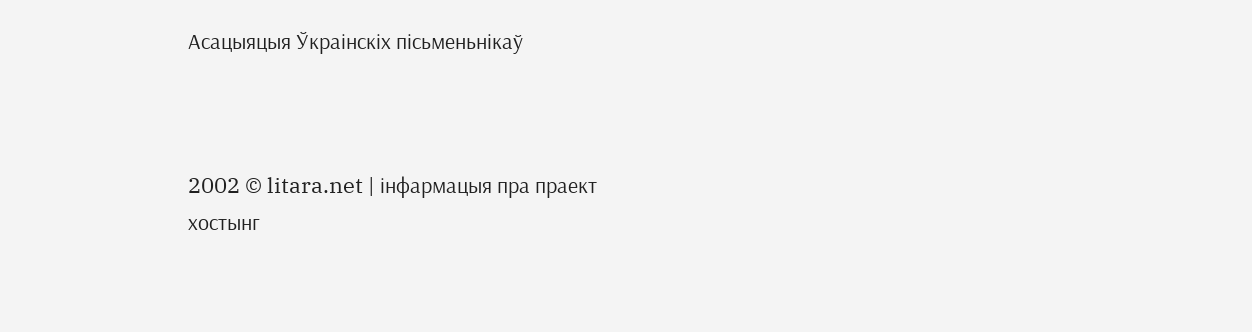Асацыяцыя Ўкраiнскiх пiсьменьнiкаў



2002 © litara.net | iнфармацыя пра праект
хостынг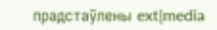прадстаўлены ext|media